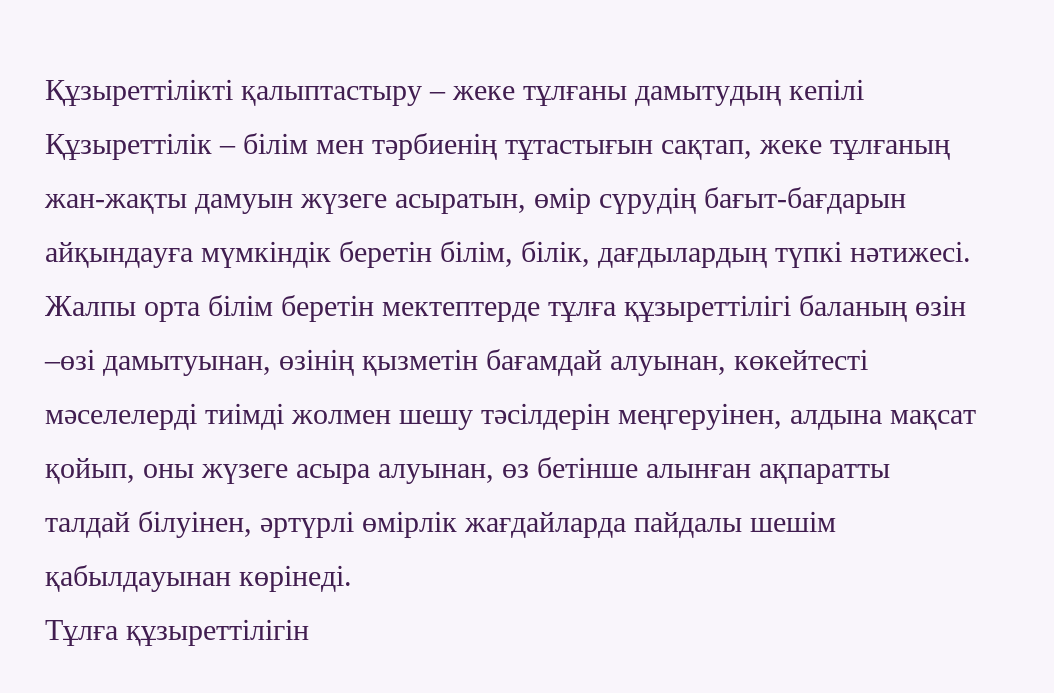Құзыреттілікті қалыптастыру – жеке тұлғаны дамытудың кепілі
Құзыреттілік – білім мен тәрбиенің тұтастығын сақтап, жеке тұлғаның жан-жақты дамуын жүзеге асыратын, өмір сүрудің бағыт-бағдарын айқындауға мүмкіндік беретін білім, білік, дағдылардың түпкі нәтижесі. Жалпы орта білім беретін мектептерде тұлға құзыреттілігі баланың өзін –өзі дамытуынан, өзінің қызметін бағамдай алуынан, көкейтесті мәселелерді тиімді жолмен шешу тәсілдерін меңгеруінен, алдына мақсат қойып, оны жүзеге асыра алуынан, өз бетінше алынған ақпаратты талдай білуінен, әртүрлі өмірлік жағдайларда пайдалы шешім қабылдауынан көрінеді.
Тұлға құзыреттілігін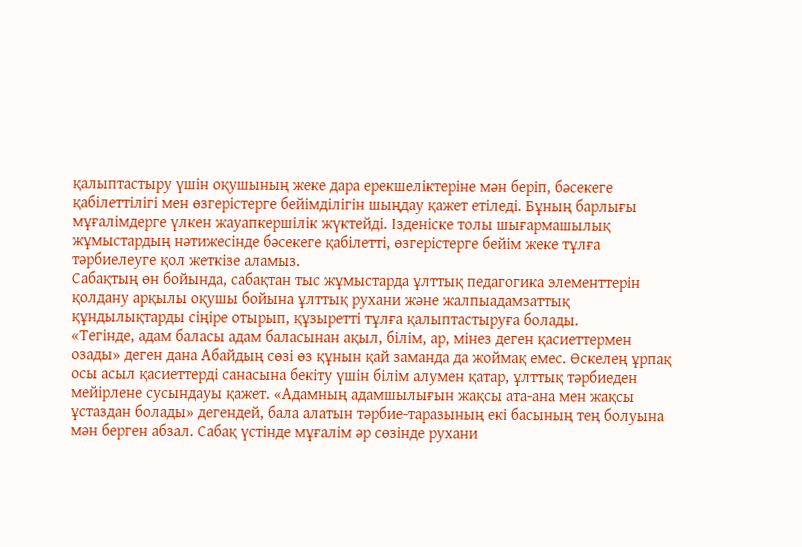қалыптастыру үшін оқушының жеке дара ерекшеліктеріне мән беріп, бәсекеге қабілеттілігі мен өзгерістерге бейімділігін шыңдау қажет етіледі. Бұның барлығы мұғалімдерге үлкен жауапкершілік жүктейді. Ізденіске толы шығармашылық жұмыстардың нәтижесінде бәсекеге қабілетті, өзгерістерге бейім жеке тұлға тәрбиелеуге қол жеткізе аламыз.
Сабақтың өн бойында, сабақтан тыс жұмыстарда ұлттық педагогика элементтерін қолдану арқылы оқушы бойына ұлттық рухани және жалпыадамзаттық құндылықтарды сіңіре отырып, құзыретті тұлға қалыптастыруға болады.
«Тегінде, адам баласы адам баласынан ақыл, білім, ар, мінез деген қасиеттермен озады» деген дана Абайдың сөзі өз құнын қай заманда да жоймақ емес. Өскелең ұрпақ осы асыл қасиеттерді санасына бекіту үшін білім алумен қатар, ұлттық тәрбиеден мейірлене сусындауы қажет. «Адамның адамшылығын жақсы ата-ана мен жақсы ұстаздан болады» дегендей, бала алатын тәрбие-таразының екі басының тең болуына мән берген абзал. Сабақ үстінде мұғалім әр сөзінде рухани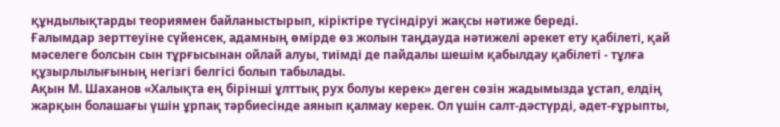құндылықтарды теориямен байланыстырып, кіріктіре түсіндіруі жақсы нәтиже береді.
Ғалымдар зерттеуіне сүйенсек, адамның өмірде өз жолын таңдауда нәтижелі әрекет ету қабілеті, қай мәселеге болсын сын тұрғысынан ойлай алуы, тиімді де пайдалы шешім қабылдау қабілеті - тұлға құзырлылығының негізгі белгісі болып табылады.
Ақын М. Шаханов «Халықта ең бірінші ұлттық рух болуы керек» деген сөзін жадымызда ұстап, елдің жарқын болашағы үшін ұрпақ тәрбиесінде аянып қалмау керек. Ол үшін салт-дәстүрді, әдет-ғұрыпты,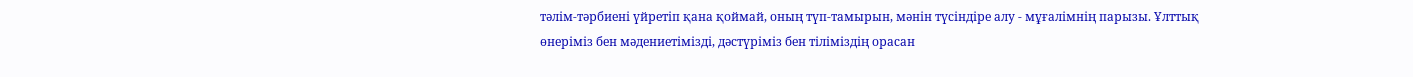тәлім-тәрбиені үйретіп қана қоймай, оның түп-тамырын, мәнін түсіндіре алу - мұғалімнің парызы. Ұлттық өнеріміз бен мәдениетімізді, дәстүріміз бен тіліміздің орасан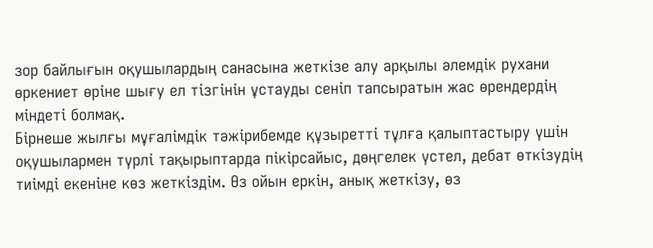зор байлығын оқушылардың санасына жеткізе алу арқылы әлемдік рухани өркениет өріне шығу ел тізгінін ұстауды сеніп тапсыратын жас өрендердің міндеті болмақ.
Бірнеше жылғы мұғалімдік тәжірибемде құзыретті тұлға қалыптастыру үшін оқушылармен түрлі тақырыптарда пікірсайыс, дөңгелек үстел, дебат өткізудің тиімді екеніне көз жеткіздім. Өз ойын еркін, анық жеткізу, өз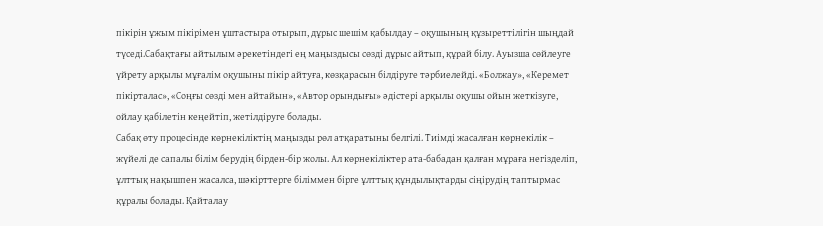пікірін ұжым пікірімен ұштастыра отырып, дұрыс шешім қабылдау – оқушының құзыреттілігін шыңдай түседі.Сабақтағы айтылым әрекетіндегі ең маңыздысы сөзді дұрыс айтып, құрай білу. Ауызша сөйлеуге үйрету арқылы мұғалім оқушыны пікір айтуға, көзқарасын білдіруге тәрбиелейді. «Болжау», «Керемет пікірталас», «Соңғы сөзді мен айтайын», «Автор орындығы» әдістері арқылы оқушы ойын жеткізуге, ойлау қабілетін кеңейтіп, жетілдіруге болады.
Сабақ өту процесінде көрнекіліктің маңызды рөл атқаратыны белгілі. Тиімді жасалған көрнекілік – жүйелі де сапалы білім берудің бірден-бір жолы. Ал көрнекіліктер ата-бабадан қалған мұраға негізделіп, ұлттық нақышпен жасалса, шәкірттерге біліммен бірге ұлттық құндылықтарды сіңірудің таптырмас құралы болады. Қайталау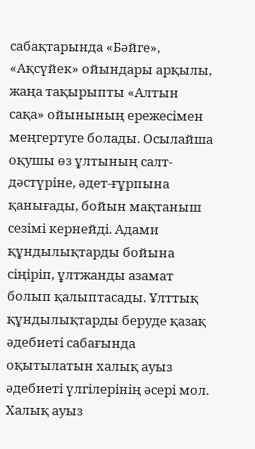сабақтарында «Бәйге», «Ақсүйек» ойындары арқылы, жаңа тақырыпты «Алтын сақа» ойынының ережесімен меңгертуге болады. Осылайша оқушы өз ұлтының салт-дәстүріне, әдет-ғұрпына қанығады, бойын мақтаныш сезімі кернейді. Адами құндылықтарды бойына сіңіріп, ұлтжанды азамат болып қалыптасады. Ұлттық құндылықтарды беруде қазақ әдебиеті сабағында оқытылатын халық ауыз әдебиеті үлгілерінің әсері мол. Халық ауыз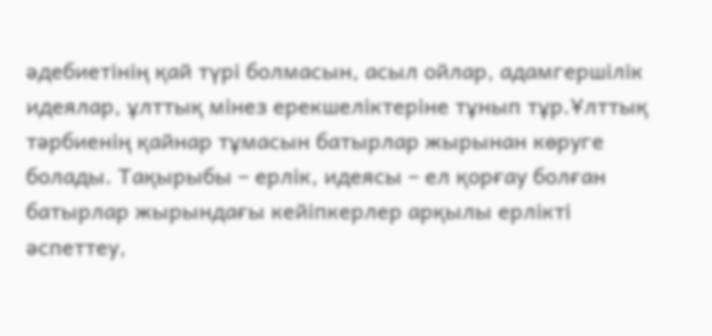әдебиетінің қай түрі болмасын, асыл ойлар, адамгершілік идеялар, ұлттық мінез ерекшеліктеріне тұнып тұр.Ұлттық тәрбиенің қайнар тұмасын батырлар жырынан көруге болады. Тақырыбы – ерлік, идеясы – ел қорғау болған батырлар жырындағы кейіпкерлер арқылы ерлікті әспеттеу,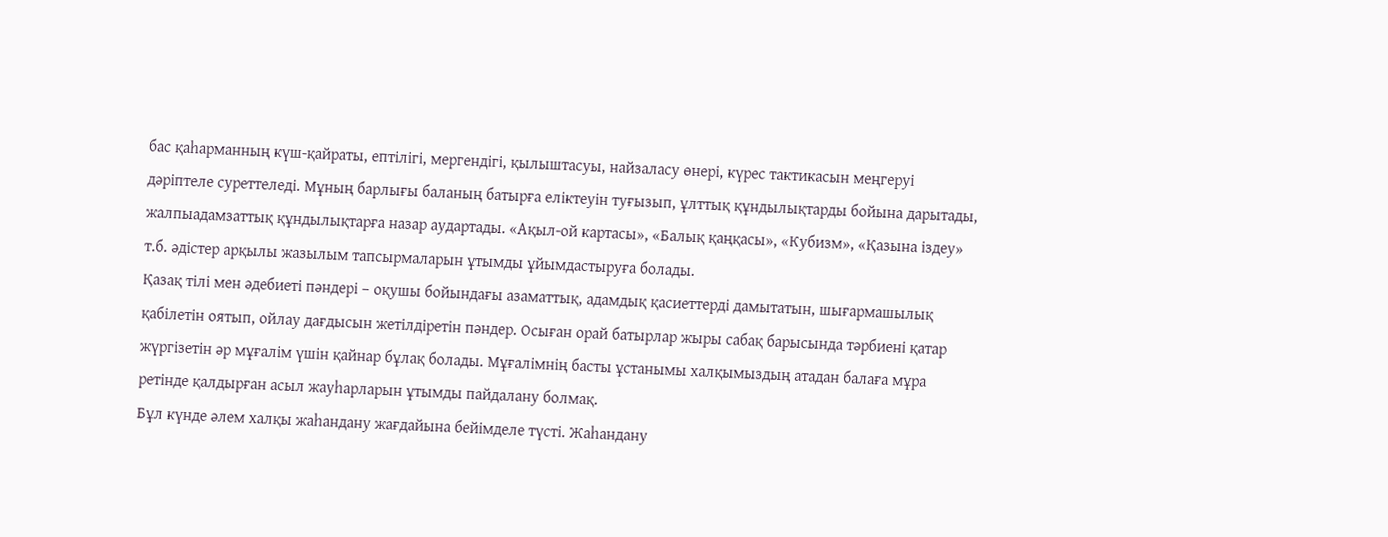бас қаһарманның күш-қайраты, ептілігі, мергендігі, қылыштасуы, найзаласу өнері, күрес тактикасын меңгеруі дәріптеле суреттеледі. Мұның барлығы баланың батырға еліктеуін туғызып, ұлттық құндылықтарды бойына дарытады, жалпыадамзаттық құндылықтарға назар аудартады. «Ақыл-ой картасы», «Балық қаңқасы», «Кубизм», «Қазына іздеу» т.б. әдістер арқылы жазылым тапсырмаларын ұтымды ұйымдастыруға болады.
Қазақ тілі мен әдебиеті пәндері – оқушы бойындағы азаматтық, адамдық қасиеттерді дамытатын, шығармашылық қабілетін оятып, ойлау дағдысын жетілдіретін пәндер. Осыған орай батырлар жыры сабақ барысында тәрбиені қатар жүргізетін әр мұғалім үшін қайнар бұлақ болады. Мұғалімнің басты ұстанымы халқымыздың атадан балаға мұра ретінде қалдырған асыл жауһарларын ұтымды пайдалану болмақ.
Бұл күнде әлем халқы жаһандану жағдайына бейімделе түсті. Жаһандану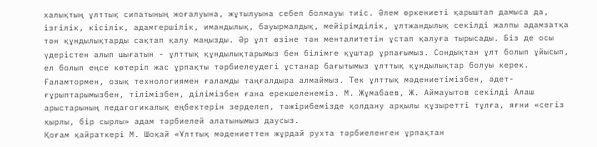халықтың ұлттық сипатының жоғалуына, жұтылуына себеп болмауы тиіс. Әлем өркениеті қарыштап дамыса да, ізгілік, кісілік, адамгершілік, имандылық, бауырмалдық, мейірімділік, ұлтжандылық секілді жалпы адамзатқа тән құндылықтарды сақтап қалу маңызды. Әр ұлт өзіне тән менталитетін ұстап қалуға тырысады. Біз де осы үдерістен алып шығатын - ұлттық құндылықтарымыз бен білімге құштар ұрпағымыз. Сондықтан ұлт болып ұйысып, ел болып еңсе көтеріп жас ұрпақты тәрбиелеудегі ұстанар бағытымыз ұлттық құндылықтар болуы керек. Ғаламтормен, озық технологиямен ғаламды таңғалдыра алмаймыз. Тек ұлттық мәдениетімізбен, әдет-ғұрыптарымызбен, тілімізбен, ділімізбен ғана ерекшеленеміз. М. Жұмабаев, Ж. Аймауытов секілді Алаш арыстарының педагогикалық еңбектерін зерделеп, тәжірибемізде қолдану арқылы құзыретті тұлға, яғни «сегіз қырлы, бір сырлы» адам тәрбиелей алатынымыз даусыз.
Қоғам қайраткері М. Шоқай «Ұлттық мәдениеттен жұрдай рухта тәрбиеленген ұрпақтан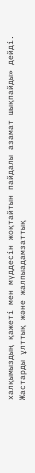халқымыздың қажеті мен мүддесін жоқтайтын пайдалы азамат шықпайды» дейді. Жастарды ұлттық және жалпыадамзаттық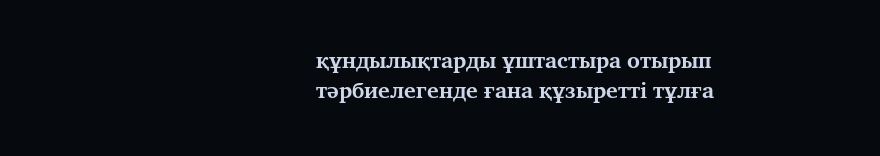құндылықтарды ұштастыра отырып тәрбиелегенде ғана құзыретті тұлға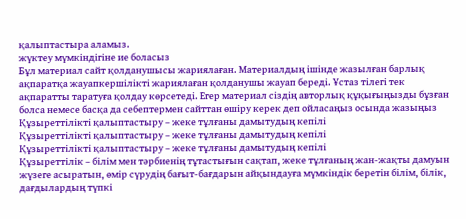қалыптастыра аламыз.
жүктеу мүмкіндігіне ие боласыз
Бұл материал сайт қолданушысы жариялаған. Материалдың ішінде жазылған барлық ақпаратқа жауапкершілікті жариялаған қолданушы жауап береді. Ұстаз тілегі тек ақпаратты таратуға қолдау көрсетеді. Егер материал сіздің авторлық құқығыңызды бұзған болса немесе басқа да себептермен сайттан өшіру керек деп ойласаңыз осында жазыңыз
Құзыреттілікті қалыптастыру – жеке тұлғаны дамытудың кепілі
Құзыреттілікті қалыптастыру – жеке тұлғаны дамытудың кепілі
Құзыреттілікті қалыптастыру – жеке тұлғаны дамытудың кепілі
Құзыреттілік – білім мен тәрбиенің тұтастығын сақтап, жеке тұлғаның жан-жақты дамуын жүзеге асыратын, өмір сүрудің бағыт-бағдарын айқындауға мүмкіндік беретін білім, білік, дағдылардың түпкі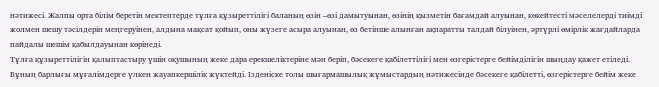нәтижесі. Жалпы орта білім беретін мектептерде тұлға құзыреттілігі баланың өзін –өзі дамытуынан, өзінің қызметін бағамдай алуынан, көкейтесті мәселелерді тиімді жолмен шешу тәсілдерін меңгеруінен, алдына мақсат қойып, оны жүзеге асыра алуынан, өз бетінше алынған ақпаратты талдай білуінен, әртүрлі өмірлік жағдайларда пайдалы шешім қабылдауынан көрінеді.
Тұлға құзыреттілігін қалыптастыру үшін оқушының жеке дара ерекшеліктеріне мән беріп, бәсекеге қабілеттілігі мен өзгерістерге бейімділігін шыңдау қажет етіледі. Бұның барлығы мұғалімдерге үлкен жауапкершілік жүктейді. Ізденіске толы шығармашылық жұмыстардың нәтижесінде бәсекеге қабілетті, өзгерістерге бейім жеке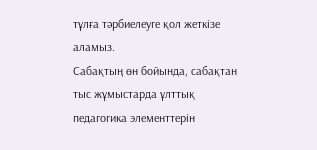тұлға тәрбиелеуге қол жеткізе аламыз.
Сабақтың өн бойында, сабақтан тыс жұмыстарда ұлттық педагогика элементтерін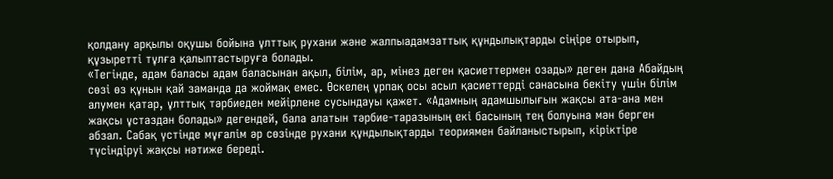қолдану арқылы оқушы бойына ұлттық рухани және жалпыадамзаттық құндылықтарды сіңіре отырып, құзыретті тұлға қалыптастыруға болады.
«Тегінде, адам баласы адам баласынан ақыл, білім, ар, мінез деген қасиеттермен озады» деген дана Абайдың сөзі өз құнын қай заманда да жоймақ емес. Өскелең ұрпақ осы асыл қасиеттерді санасына бекіту үшін білім алумен қатар, ұлттық тәрбиеден мейірлене сусындауы қажет. «Адамның адамшылығын жақсы ата-ана мен жақсы ұстаздан болады» дегендей, бала алатын тәрбие-таразының екі басының тең болуына мән берген абзал. Сабақ үстінде мұғалім әр сөзінде рухани құндылықтарды теориямен байланыстырып, кіріктіре түсіндіруі жақсы нәтиже береді.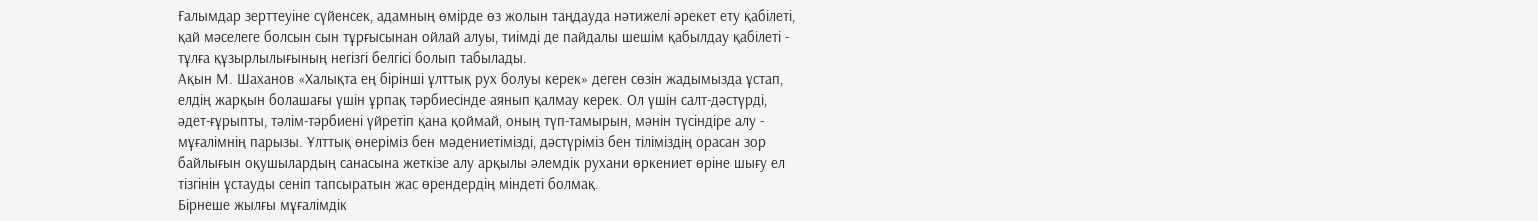Ғалымдар зерттеуіне сүйенсек, адамның өмірде өз жолын таңдауда нәтижелі әрекет ету қабілеті, қай мәселеге болсын сын тұрғысынан ойлай алуы, тиімді де пайдалы шешім қабылдау қабілеті - тұлға құзырлылығының негізгі белгісі болып табылады.
Ақын М. Шаханов «Халықта ең бірінші ұлттық рух болуы керек» деген сөзін жадымызда ұстап, елдің жарқын болашағы үшін ұрпақ тәрбиесінде аянып қалмау керек. Ол үшін салт-дәстүрді, әдет-ғұрыпты, тәлім-тәрбиені үйретіп қана қоймай, оның түп-тамырын, мәнін түсіндіре алу - мұғалімнің парызы. Ұлттық өнеріміз бен мәдениетімізді, дәстүріміз бен тіліміздің орасан зор байлығын оқушылардың санасына жеткізе алу арқылы әлемдік рухани өркениет өріне шығу ел тізгінін ұстауды сеніп тапсыратын жас өрендердің міндеті болмақ.
Бірнеше жылғы мұғалімдік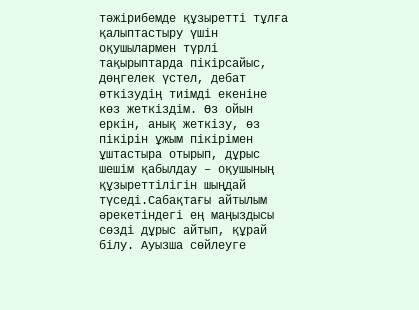тәжірибемде құзыретті тұлға қалыптастыру үшін оқушылармен түрлі тақырыптарда пікірсайыс, дөңгелек үстел, дебат өткізудің тиімді екеніне көз жеткіздім. Өз ойын еркін, анық жеткізу, өз пікірін ұжым пікірімен ұштастыра отырып, дұрыс шешім қабылдау – оқушының құзыреттілігін шыңдай түседі.Сабақтағы айтылым әрекетіндегі ең маңыздысы сөзді дұрыс айтып, құрай білу. Ауызша сөйлеуге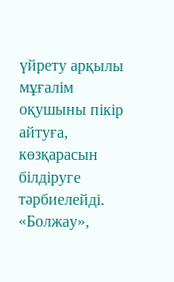үйрету арқылы мұғалім оқушыны пікір айтуға, көзқарасын білдіруге тәрбиелейді. «Болжау»,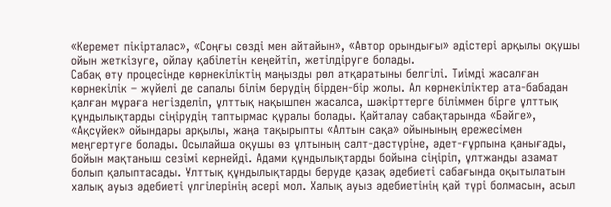«Керемет пікірталас», «Соңғы сөзді мен айтайын», «Автор орындығы» әдістері арқылы оқушы ойын жеткізуге, ойлау қабілетін кеңейтіп, жетілдіруге болады.
Сабақ өту процесінде көрнекіліктің маңызды рөл атқаратыны белгілі. Тиімді жасалған көрнекілік – жүйелі де сапалы білім берудің бірден-бір жолы. Ал көрнекіліктер ата-бабадан қалған мұраға негізделіп, ұлттық нақышпен жасалса, шәкірттерге біліммен бірге ұлттық құндылықтарды сіңірудің таптырмас құралы болады. Қайталау сабақтарында «Бәйге», «Ақсүйек» ойындары арқылы, жаңа тақырыпты «Алтын сақа» ойынының ережесімен меңгертуге болады. Осылайша оқушы өз ұлтының салт-дәстүріне, әдет-ғұрпына қанығады, бойын мақтаныш сезімі кернейді. Адами құндылықтарды бойына сіңіріп, ұлтжанды азамат болып қалыптасады. Ұлттық құндылықтарды беруде қазақ әдебиеті сабағында оқытылатын халық ауыз әдебиеті үлгілерінің әсері мол. Халық ауыз әдебиетінің қай түрі болмасын, асыл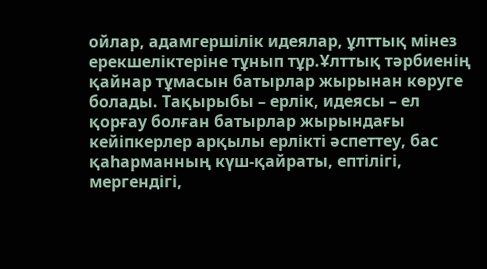ойлар, адамгершілік идеялар, ұлттық мінез ерекшеліктеріне тұнып тұр.Ұлттық тәрбиенің қайнар тұмасын батырлар жырынан көруге болады. Тақырыбы – ерлік, идеясы – ел қорғау болған батырлар жырындағы кейіпкерлер арқылы ерлікті әспеттеу, бас қаһарманның күш-қайраты, ептілігі, мергендігі,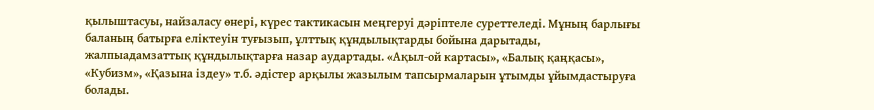қылыштасуы, найзаласу өнері, күрес тактикасын меңгеруі дәріптеле суреттеледі. Мұның барлығы баланың батырға еліктеуін туғызып, ұлттық құндылықтарды бойына дарытады, жалпыадамзаттық құндылықтарға назар аудартады. «Ақыл-ой картасы», «Балық қаңқасы», «Кубизм», «Қазына іздеу» т.б. әдістер арқылы жазылым тапсырмаларын ұтымды ұйымдастыруға болады.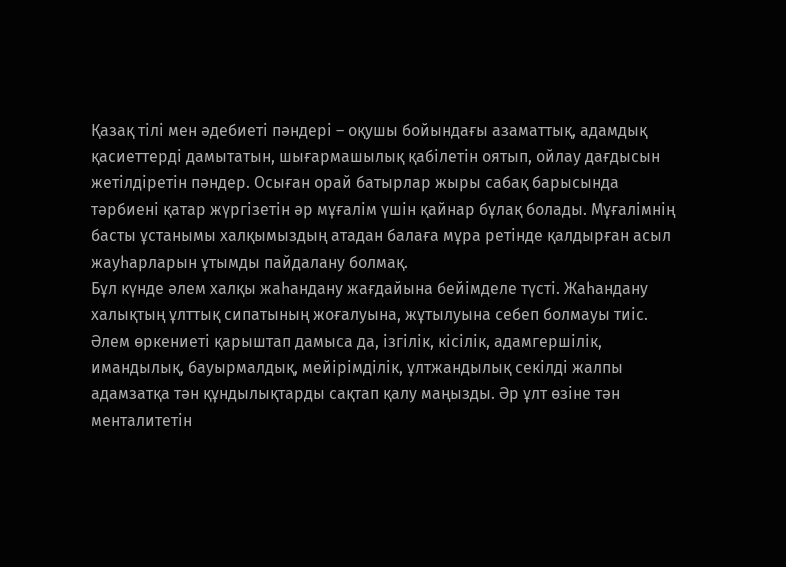Қазақ тілі мен әдебиеті пәндері – оқушы бойындағы азаматтық, адамдық қасиеттерді дамытатын, шығармашылық қабілетін оятып, ойлау дағдысын жетілдіретін пәндер. Осыған орай батырлар жыры сабақ барысында тәрбиені қатар жүргізетін әр мұғалім үшін қайнар бұлақ болады. Мұғалімнің басты ұстанымы халқымыздың атадан балаға мұра ретінде қалдырған асыл жауһарларын ұтымды пайдалану болмақ.
Бұл күнде әлем халқы жаһандану жағдайына бейімделе түсті. Жаһандану халықтың ұлттық сипатының жоғалуына, жұтылуына себеп болмауы тиіс. Әлем өркениеті қарыштап дамыса да, ізгілік, кісілік, адамгершілік, имандылық, бауырмалдық, мейірімділік, ұлтжандылық секілді жалпы адамзатқа тән құндылықтарды сақтап қалу маңызды. Әр ұлт өзіне тән менталитетін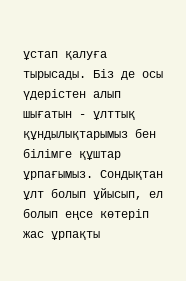ұстап қалуға тырысады. Біз де осы үдерістен алып шығатын - ұлттық құндылықтарымыз бен білімге құштар ұрпағымыз. Сондықтан ұлт болып ұйысып, ел болып еңсе көтеріп жас ұрпақты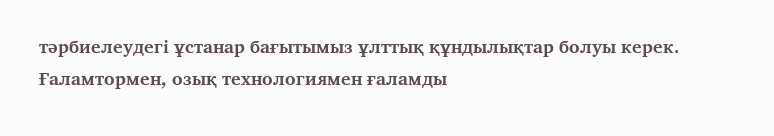тәрбиелеудегі ұстанар бағытымыз ұлттық құндылықтар болуы керек. Ғаламтормен, озық технологиямен ғаламды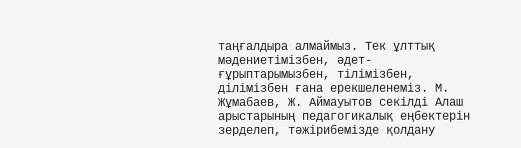таңғалдыра алмаймыз. Тек ұлттық мәдениетімізбен, әдет-ғұрыптарымызбен, тілімізбен, ділімізбен ғана ерекшеленеміз. М. Жұмабаев, Ж. Аймауытов секілді Алаш арыстарының педагогикалық еңбектерін зерделеп, тәжірибемізде қолдану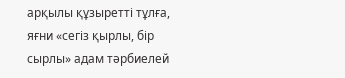арқылы құзыретті тұлға, яғни «сегіз қырлы, бір сырлы» адам тәрбиелей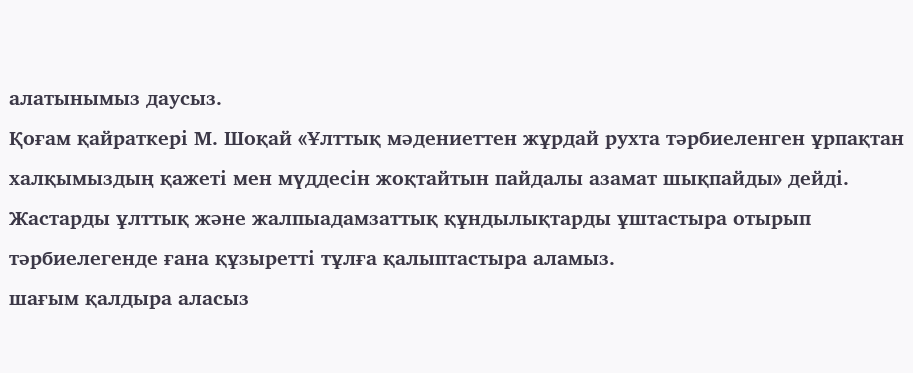алатынымыз даусыз.
Қоғам қайраткері М. Шоқай «Ұлттық мәдениеттен жұрдай рухта тәрбиеленген ұрпақтан халқымыздың қажеті мен мүддесін жоқтайтын пайдалы азамат шықпайды» дейді. Жастарды ұлттық және жалпыадамзаттық құндылықтарды ұштастыра отырып тәрбиелегенде ғана құзыретті тұлға қалыптастыра аламыз.
шағым қалдыра аласыз